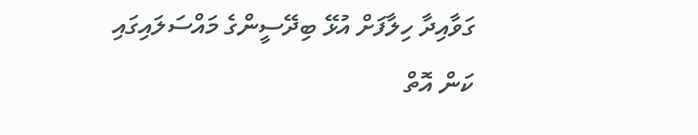ގަވާއިދާ ހިލާފަށް އުޅޭ ބިދޭސީންގެ މައްސަލައިގައި ކަން އޮތް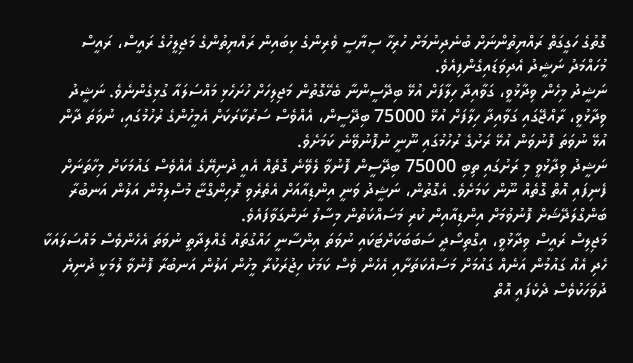ގޮތުގެ ހަގީގަތް ރައްޔިތުންނަށް ބުނެދިނުމަށް ހުރިހާ ސިޔާސީ ވެރިންގެ ކިބައިން ރައްޔިތުންގެ މަޖިލީހުގެ ރައީސް، ރައީސް މުހައްމަދު ނަޝީދު އެދިވަޑައިގެންފިއެވެ.
ނަޝީދު މިހެން ވިދާޅުވީ، ގަވާއިދާ ހިލާފަށް އުޅޭ ބިދޭސީންނާ ބެހޭގޮތުން މަޖިލިހަށް ހުށަހެޅި މައްސަލައާ ގުޅިގެންނެވެ. ނަޝީދު ވިދާޅުވީ، ރާއްޖޭގައި ގަވާއިދާ ހިލާފަށް އުޅޭ 75000 ބިދޭސީން، އެއްވެސް ސަރުކާރަކަށް އެމީހުންގެ ރުހުމުގައި، ނުވަތަ ދާން އުޅޭ ނުވަތަ ފޮނުވަން އުޅޭ ރަށުގެ ރުހުމުގައި ނޫނީ ނުފޮނުވޭނެ ކަމަށެވެ.
ނަޝީދު ވިދާޅުވީ މި ރަށުގައި ތިބި 75000 ބިދޭސީން ފޮނުވާ ލެވޭނެ ގޮތެއް އެއީ ދުނިޔޭގެ އެއްވެސް ގައުމަކަށް މިހާތަނަށް ފެނިފައި އޮތް ގޮތެއް ނޫން ކަމަށެވެ. އެގޮތުން، ނަޝީދު ވަނީ އިންޑިއާއަށް އެތެރެވި ރޮހިންގްޏާ މުސްލިމުން އަލުން އަނބުރާ ބަންގްލަދޭޝަށް ފޮނުވުމަށް އިންޑިއާއިން ކުރި މަސައްކަތުން މިސާލު ނަންގަވާފައެވެ.
މަޖިލިސް ރައީސް ވިދާޅުވީ، އިގްތިސޯދީ ސަބަބަކަށްޓަކައި ނުވަތަ އިންސާނީ ހައްގުތައް ގެއްލިދާތީ ނުވަތަ އެހެންވެސް މައްސަލައަކާ ހެދި އެއް ގައުމުން އަނެއް ގައުމަށް މަސައްކަތަށާއި އެހެން ވެސް ކަމަކު ހިޖުރަކުރާ މީހުން އަލުން އަނބުރާ ފޮނުވާ ލުމަކީ ދުނިޔެ ދުވަހަކުވެސް ދެކެފައި އޮތް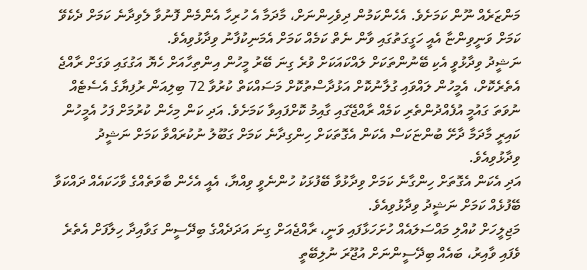މަންޒަރެއް ނޫން ކަމަށެވެ. އެހެންކަމުން ދިވެހިންނަށް، މާދަމާ އެ ހުރިހާ އެންމެން ފޮނުވާ ލެވިދާނެ ކަމަށް ދެކެވޭ ކަމަށް ވަނީވިންޏާ އެއީ ހަގީގަތުގައި ވާން ނެތް ކަމެއް ކަމަށް އެމަނިކުފާނު ވިދާޅުވިއެވެ.
ނަޝީދު ވިދާޅުވީ އެކި ބޭނުންތަކަށް ލައްކައަކަށް ވުރެ ގިނަ ބޭރު މީހުން އިންތިހާއަށް ހެޔޮ އަގުގައި ވަގަށް ރާއްޖެ އެތެރެކޮށް، އެމީހުން ލައްވައި ގުލާނުކޮށް އަޅުދާސްތުކޮށް މަސައްކަތް ކުރުވާ 72 ބިލިއަން ރުފިޔާގެ އެސެޓެއް ނުވަތަ ގައުމީ އުފެއްދުންތެރި ކަމެއް ރާއްޖޭގައި ގާއިމު ކޮށްފައިވާ ކަމަށެވެ. އަދި ކަން މިހެން ކުރުމަށް ފަހު އެމީހުން ކައިރީ މާދަމާ ދާށޭ ބުންޏަކަސް އެކަން އެގޮތަކަށް ހިންގިދާނެ ކަމަށް ގަބޫލު ނުކުރައްވާ ކަމަށް ނަޝީދު ވިދާޅުވިއެވެ.
އަދި އެކަން އެގޮތަށް ހިންގާނެ ކަމަށް ވިދާޅުވާ ބޭފުޅަކު ހުންނެވީ ވިއްޔާ، އެއީ އެހެން ބާވަތެއްގެ ވާހަކައެއް ދައްކަވާ ބޭފުޅެއް ކަމަށް ނަޝީދު ވިދާޅުވިއެވެ.
މަޖިލީހަށް ކުއްލި މައްސަލައެއް ހުށަހަޅާފައި ވަނީ، ރާއްޖެއަށް ގިނަ އަދަދެއްގެ ބިދޭސީން ގަވާއިދާ ހިލާފަށް އެތެރެ ވެފައި ވާއިރު، ބައެއް ބިދޭސީންނަށް އުޖޫރަ ނުލިބޭތީ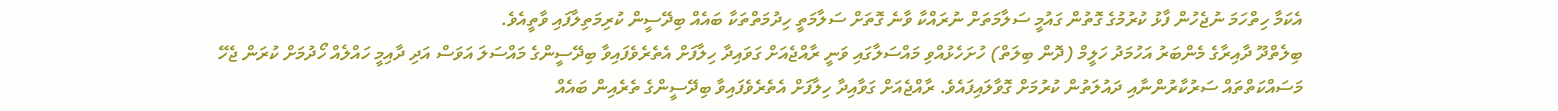އެކަމާ ހިތްހަމަ ނުޖެހުން ފާޅު ކުރުމުގެ ގޮތުން ގައުމީ ސަލާމަތަށް ނުރައްކާ ވާނެ ގޮތަށް ސަލާމަތީ ހިދުމަތްތަކާ ބައެއް ބިދޭސީން ކުރިމަތިލާފައި ވާތީއެވެ.
ބިލެތްދޫ ދާއިރާގެ މެންބަރު އަހުމަދު ހަލީމް (ދޮން ބިލަތް) ހުށަހެޅުއްވި މައްސަލާގައި ވަނީ ރާއްޖެއަށް ގަވައިދާ ހިލާފަށް އެތެރެވެފައިވާ ބިދޭސީންގެ މައްސަލަ އަވަސް އަދި ދާއިމީ ހައްލެއް ހޯދުމަށް ކުރަން ޖެހޭ މަސައްކަތްތައް ސަރުކާރުންނާއި ދައުލަތުން ކުރުމަށް ގޮވާލައިފައެވެ. ރާއްޖެއަށް ގަވާއިދާ ހިލާފަށް އެތެރެވެފައިވާ ބިދޭސީންގެ ތެރެއިން ބައެއް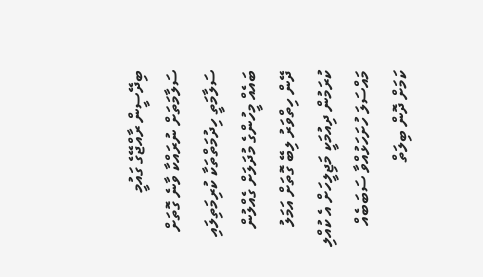ބިދޭސީން ރާއްޖޭގެ ގައުމީ ސަލާމަތަށް ނުރައްކާ ވާނެ ގޮތަށް ސަލާމަތީ ހިދުމަތްތަކާ ކުރިމަތިލައި ބައެއް މީހުންގެ މުދަލަށް ގެއްލުން ދޭން ހިތްވަރު ލިބޭ ގޮތަށް އަމަލު ކުރަމުން ދިއުމަކީ މަޖިލީހަށް އެ ކުއްލި މައްސަލަ ހުށަހަޅުއްވާ ސަބަބެއް ކަމަށް ދޮން ބިލަތް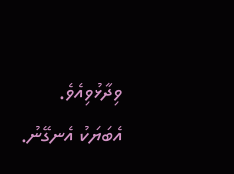ވިދާޅުވިއެވެ.
އެބަޔަކު އެނގޭނު.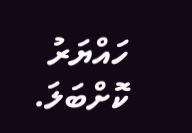ހައްޔަރު ކޮށްބަލަ.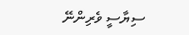ސިޔާސީ ވެރިންނޭ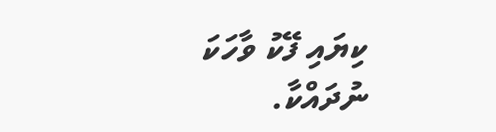ކިޔައި ފޭކު ވާހަކަ ނުދައްކާ.